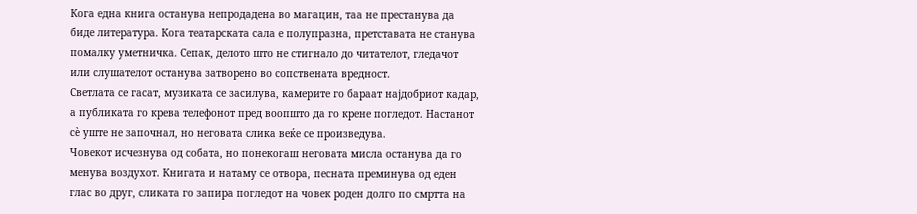Кога една книга останува непродадена во магацин, таа не престанува да биде литература. Кога театарската сала е полупразна, претставата не станува помалку уметничка. Сепак, делото што не стигнало до читателот, гледачот или слушателот останува затворено во сопствената вредност.
Светлата се гасат, музиката се засилува, камерите го бараат најдобриот кадар, а публиката го крева телефонот пред воопшто да го крене погледот. Настанот сè уште не започнал, но неговата слика веќе се произведува.
Човекот исчезнува од собата, но понекогаш неговата мисла останува да го менува воздухот. Книгата и натаму се отвора, песната преминува од еден глас во друг, сликата го запира погледот на човек роден долго по смртта на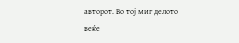авторот. Во тој миг делото веќе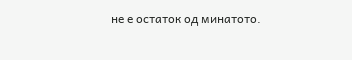не е остаток од минатото.